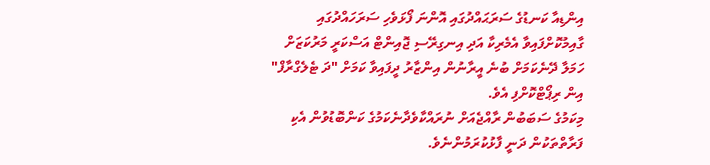އިންޑިއާ ކަނޑުގެ ސަރަޙައްދުގައި އޮންނަ ފޯޅަވެހި ސަރަހައްދުގައި ގާއިމުކޮށްފައިވާ އެމެރިކާ އަދި އިނގިރޭސި ޖޮއިންޓް އަސްކަރީ މަރުކަޒަށް ހަމަލާ ދޭނެކަމަށް ބުނެ އީރާނުން އިންޒާރު ދީފައިވާ ކަމަށް "ދަ ޓެލެގްރާފް" އިން ރިޕޯޓްކޮށްފި އެވެ.
މިކަމުގެ ސަބަބުން ރާއްޖެއަށް ނުރައްކާވެދާނެކަމުގެ ކަންބޮޑުވުން އެކި ފަރާތްތަކުން ދަނީ ފާޅުކުރަމުންނެވެ.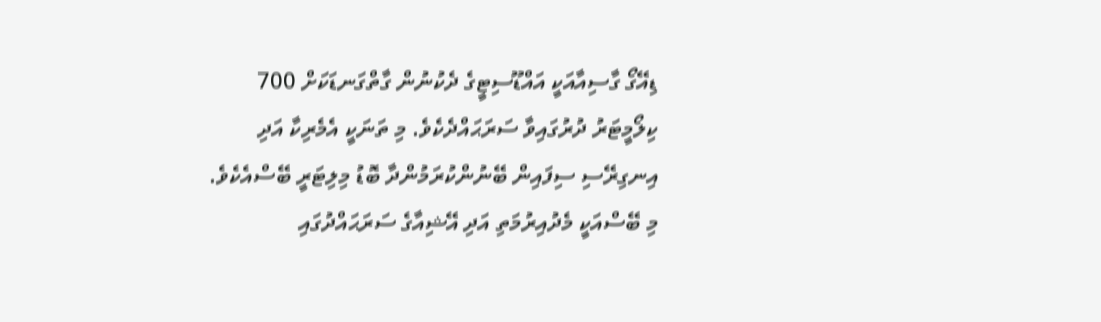ޑިއޭގޯ ގާސިއާއަކީ އައްޑޫސިޓީގެ ދެކުނުން ގާތްގަނޑަކަށް 700 ކިލޯމީޓަރު ދުރުގައިވާ ސަރަޙައްދެކެވެ. މި ތަނަކީ އެމެރިކާ އަދި އިނގިރޭސި ސިފައިން ބޭނުންކުރަމުންދާ ބޮޑު މިލިޓަރީ ބޭސްއެކެވެ. މި ބޭސްއަކީ މެދުއިރުމަތި އަދި އޭޝިއާގެ ސަރަޙައްދުގައި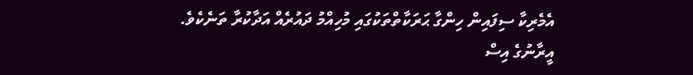އެމެރިކާ ސިފައިން ހިންގާ ޙަރަކާތްތަކުގައި މުހިއްމު ދައުރެއް އަދާކުރާ ތަނެކެވެ.
އީރާނުގެ އިސް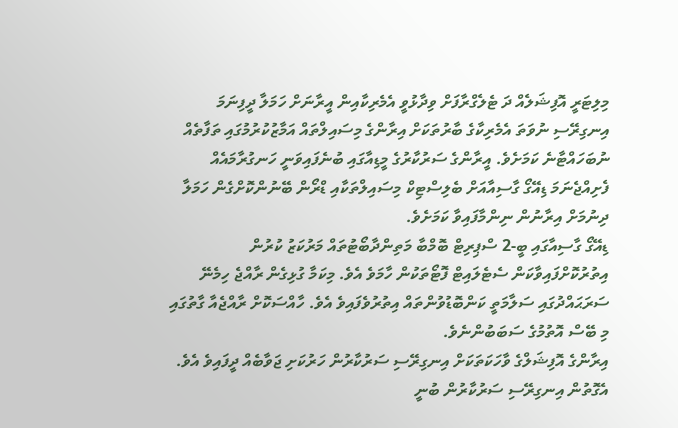މިލިޓަރީ އޮފިޝަލެއް ދަ ޓެލެގްރާފަށް ވިދާޅުވީ އެމެރިކާއިން އީރާނަށް ހަމަލާ ދީފިނަމަ އިނގިރޭސި ނުވަތަ އެމެރިކާގެ ބާރުތަކަށް އިރާންގެ މިސައިލްތައް އަމާޒުކުރުމުގައި ތަފާތެއް ނުބަހައްޓާނެ ކަމަށެވެ. އީރާންގެ ސަރުކާރުގެ މީޑިއާގައި ބުނެފައިވަނީ ހަނގުރާމައެއް ފެށިއްޖެނަމަ ޑިއޭގޯ ގާސިއާއަށް ބެލިސްޓިކް މިސައިލްތަކާއި ޑްރޯން ބޭނުންކޮށްގެން ހަމަލާ ދިނުމަށް އިރާނުން ނިންމާފައިވާ ކަމަށެވެ.
ޑިއޭގޯ ގާސިއާގައި ބީ-2 ސްޕިރިޓް ބޮމްބާ މަތިންދާބޯޓުތައް މަރުކަޒު ކުރުން އިތުރުކޮށްފައިވާކަން ސެޓެލައިޓް ފޮޓޯތަކުން ހާމަވެ އެވެ. މިކަމާ ގުޅިގެން ރާއްޖެ ހިމެނޭ ސަރަޙައްދުގައި ސަލާމަތީ ކަންބޮޑުވުންތައް އިތުރުވެފައިވެ އެވެ. ހާއްސަކޮށް ރާއްޖެއާ ގާތުގައި މި ބޭސް އޮތުމުގެ ސަބަބުންނެވެ.
އިރާންގެ އޮފިޝަލްގެ ވާހަކަތަކަށް އިނގިރޭސި ސަރުކާރުން ހަރުކަށި ޖަވާބެއް ދީފައިވެ އެވެ. އެގޮތުން އިނގިރޭސި ސަރުކާރުން ބުނީ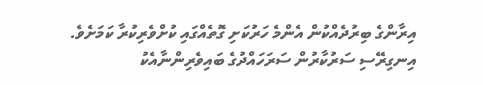އިރާންގެ ބިރުދެއްކުން އެންމެ ހަރުކަށި ގޮތެއްގައި ކުށްވެރިކުރާ ކަމަށެވެ.
އިނގިރޭސި ސަރުކާރުން ސަރަހައްދުގެ ބައިވެރިންނާއެކު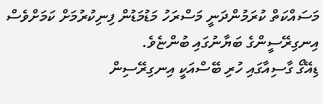މަސައްކަތް ކުރަމުންދަނީ މަސްރަހު މަޑުމަޑުން ފިނިކުރުމަށް ކަމަށްވެސް އިނގިރޭސީންގެ ބަޔާނުގައި ބުންޏެވެ.
ޑިއޭގޯ ގާސިއާގައި ހުރި ބޭސްއަކީ އިނގިރޭސިން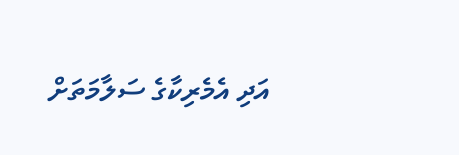އަދި އެމެރިކާގެ ސަލާމަތަށް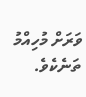ވަރަށް މުހިއްމު ތަނެކެވެ.